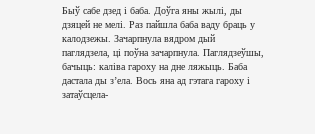Быў сабе дзед і баба. Доўга яны жылі, ды дзяцей не мелі. Раз пайшла баба ваду браць у калодзежы. Зачарпнула вядром дый паглядзела, ці поўна зачарпнула. Паглядзеўшы, бачыць: каліва гароху на дне ляжыць. Баба дастала ды з’ела. Вось яна ад гэтага гароху і затаўсцела-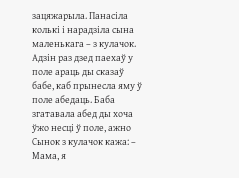зацяжарыла. Панасіла колькі і нарадзіла сына маленькага – з кулачок. Адзін раз дзед паехаў у поле араць ды сказаў бабе, каб прынесла яму ў поле абедаць. Баба згатавала абед ды хоча ўжо несці ў поле, ажно Сынок з кулачок кажа: – Мама, я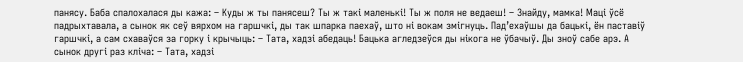панясу. Баба спалохалася ды кажа: – Куды ж ты панясеш? Ты ж такі маленькі! Ты ж поля не ведаеш! – Знайду, мамка! Маці ўсё падрыхтавала, а сынок як сеў вярхом на гаршчкі, ды так шпарка паехаў, што ні вокам змігнуць. Пад’ехаўшы да бацькі, ён паставіў гаршчкі, а сам схаваўся за горку і крычыць: – Тата, хадзі абедаць! Бацька агледзеўся ды нікога не ўбачыў. Ды зноў сабе арэ. А сынок другі раз кліча: – Тата, хадзі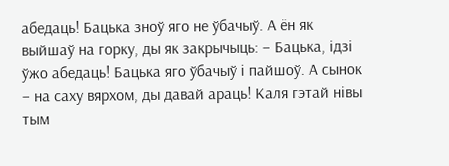абедаць! Бацька зноў яго не ўбачыў. А ён як выйшаў на горку, ды як закрычыць: – Бацька, ідзі ўжо абедаць! Бацька яго ўбачыў і пайшоў. А сынок – на саху вярхом, ды давай араць! Каля гэтай нівы тым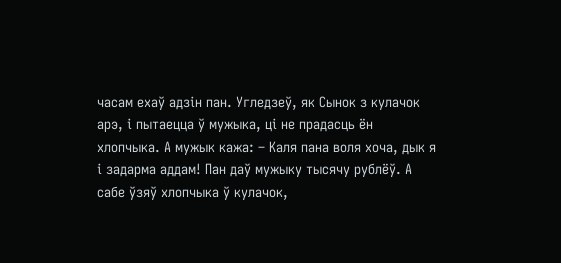часам ехаў адзін пан. Угледзеў, як Сынок з кулачок арэ, і пытаецца ў мужыка, ці не прадасць ён хлопчыка. А мужык кажа: – Каля пана воля хоча, дык я і задарма аддам! Пан даў мужыку тысячу рублёў. А сабе ўзяў хлопчыка ў кулачок,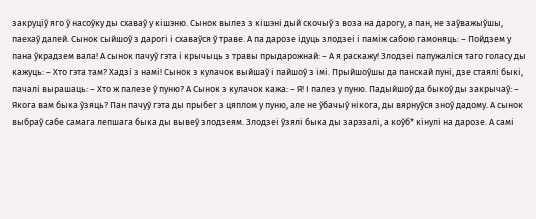закруціў яго ў насоўку ды схаваў у кішэню. Сынок вылез з кішэні дый скочыў з воза на дарогу, а пан, не заўважыўшы, паехаў далей. Сынок сыйшоў з дарогі і схаваўся ў траве. А па дарозе ідуць злодзеі і паміж сабою гамоняць: – Пойдзем у пана ўкрадзем вала! А сынок пачуў гэта і крычыць з травы прыдарожнай: – А я раскажу! Злодзеі папужаліся таго голасу ды кажуць: – Хто гэта там? Хадзі з намі! Сынок з кулачок выйшаў і пайшоў з імі. Прыйшоўшы да панскай пуні, дзе стаялі быкі, пачалі вырашаць: – Хто ж палезе ў пуню? А Сынок з кулачок кажа: – Я! І палез у пуню. Падыйшоў да быкоў ды закрычаў: – Якога вам быка ўзяць? Пан пачуў гэта ды прыбег з цяплом у пуню, але не ўбачыў нікога, ды вярнуўся зноў дадому. А сынок выбраў сабе самага лепшага быка ды вывеў злодзеям. Злодзеі ўзялі быка ды зарэзалі, а коўб* кінулі на дарозе. А самі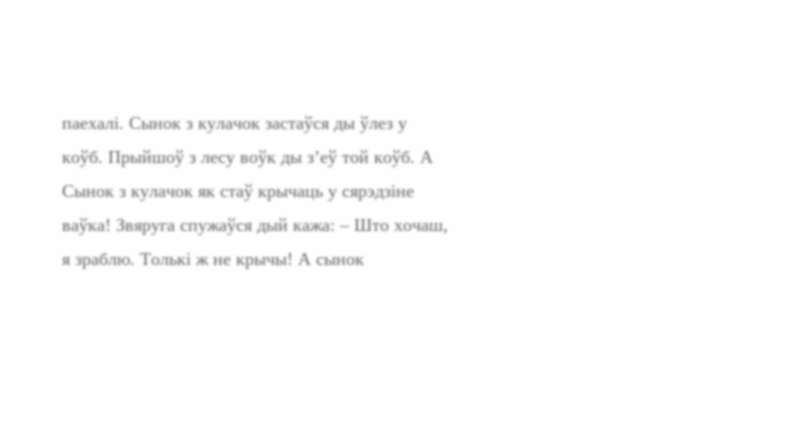паехалі. Сынок з кулачок застаўся ды ўлез у коўб. Прыйшоў з лесу воўк ды з’еў той коўб. А Сынок з кулачок як стаў крычаць у сярэдзіне ваўка! Звяруга спужаўся дый кажа: – Што хочаш, я зраблю. Толькі ж не крычы! А сынок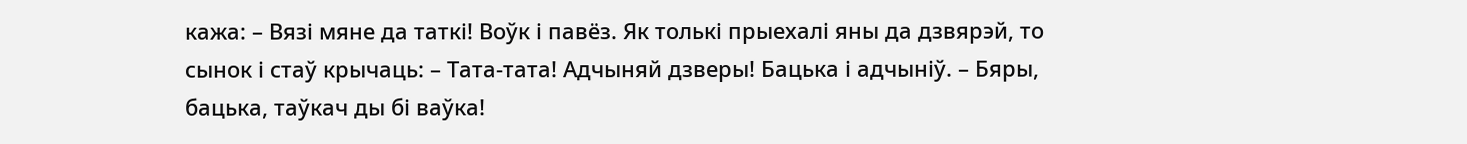кажа: – Вязі мяне да таткі! Воўк і павёз. Як толькі прыехалі яны да дзвярэй, то сынок і стаў крычаць: – Тата-тата! Адчыняй дзверы! Бацька і адчыніў. – Бяры, бацька, таўкач ды бі ваўка!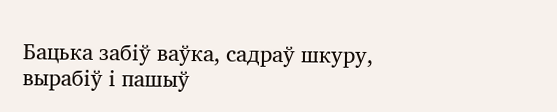Бацька забіў ваўка, садраў шкуру, вырабіў і пашыў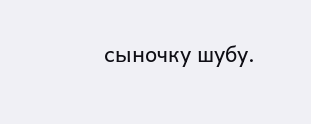сыночку шубу.